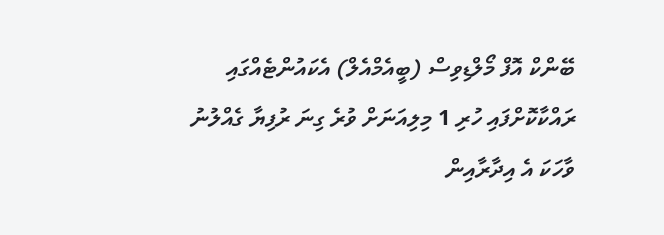ބޭންކް އޮފް މޯލްޑިވިސް (ބީއެމްއެލް) އެކައުންޓެއްގައި ރައްކާކޮށްފައި ހުރި 1 މިލިއަނަށް ވުރެ ގިނަ ރުފިޔާ ގެއްލުނު ވާހަކަ އެ އިދާރާއިން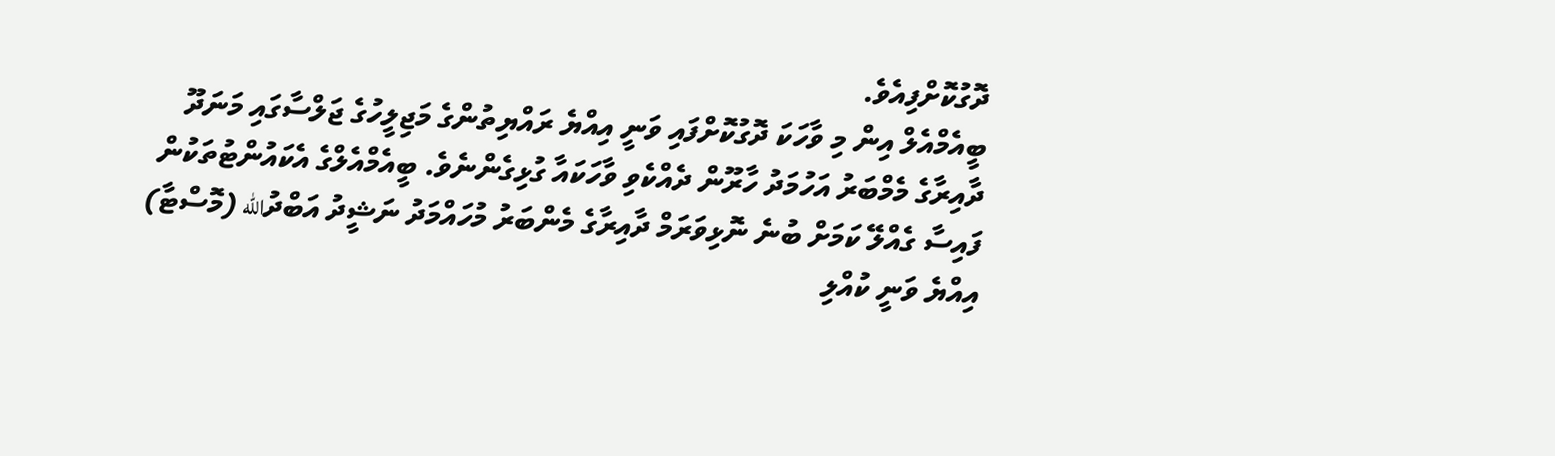ދޮގުކޮށްފިއެވެ.
ބީއެމްއެލް އިން މި ވާހަކަ ދޮގުކޮށްފައި ވަނީ އިއްޔެ ރައްޔިތުންގެ މަޖިލީހުގެ ޖަލްސާގައި މަނަދޫ ދާއިރާގެ މެމްބަރު އަހުމަދު ހާރޫން ދެއްކެވި ވާހަކައާ ގުޅިގެންނެވެ. ބީއެމްއެލްގެ އެކައުންޓުތަކުން ފައިސާ ގެއްލޭ ކަމަށް ބުނެ ނޮޅިވަރަމް ދާއިރާގެ މެންބަރު މުހައްމަދު ނަޝީދު އަބްދުالله (މޮސްޓާ) އިއްޔެ ވަނީ ކުއްލި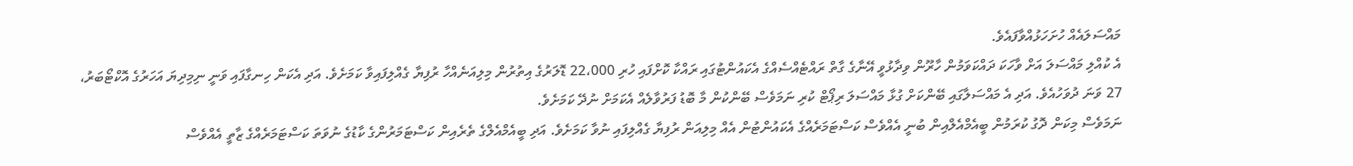މައްސަލައެއް ހުށަހަޅުއްވާފައެވެ.
އެ ކުއްލި މައްސަލަ އަށް ވާހަކަ ދައްކަވަމުން ހާރޫން ވިދާޅުވީ އޭނާގެ ގާތް ރައްޓެއްސެއްގެ އެކައުންޓުގައި ރައްކާ ކޮށްފައި ހުރި 22،000 ޑޮލަރުގެ އިތުރުން މިލިއަނެއްހާ ރުފިޔާ ގެއްލިފައިވާ ކަމަށެވެ. އަދި އެކަން ހިނގާފައި ވަނީ ނިމިދިޔަ އަހަރުގެ އޮކްޓޯބަރު، 27 ވަނަ ދުވަހުއެވެ. އަދި އެ މައްސަލާގައި ބޭންކަށް ގުޅާ މައްސަލަ ރިޕޯޓް ކުރި ނަމަވެސް ބޭންކުން މާ ބޮޑު ފަރުވާލެއް އެކަމަށް ނުދޭ ކަމަށެވެ.
ނަމަވެސް މިކަން ދޮގު ކުރަމުން ބީއެމްއެލްއިން ބުނީ އެއްވެސް ކަސްޓަމަރެއްގެ އެކައުންޓުން އެއް މިލިއަން ރުފިޔާ ގެއްލިފައި ނުވާ ކަމަށެވެ. އަދި ބީއެމްއެލްގެ ތެރެއިން ކަސްޓަމަރުންގެ ކާޑުގެ ނުވަތަ ކަސްޓަމަރެއްގެ ޒާތީ އެއްވެސް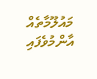މައުލޫމާތެއް އާންމުވެފައި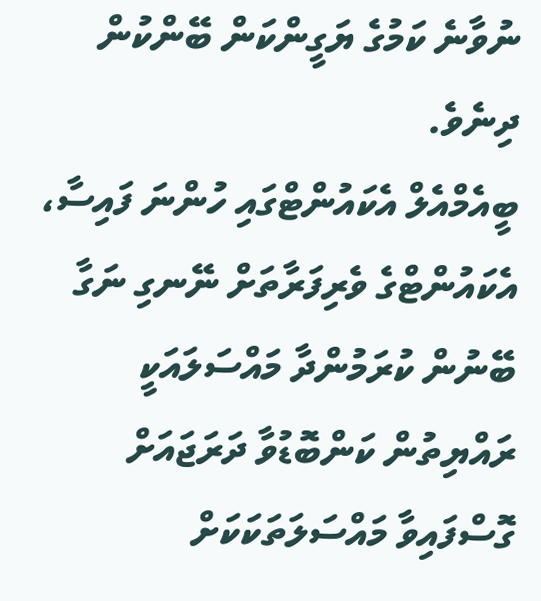ނުވާނެ ކަމުގެ ޔަގީންކަން ބޭންކުން ދިނެވެ.
ބީއެމްއެލް އެކައުންޓްގައި ހުންނަ ފައިސާ، އެކައުންޓްގެ ވެރިފަރާތަށް ނޭނގި ނަގާ ބޭނުން ކުރަމުންދާ މައްސަލައަކީ ރައްޔިތުން ކަންބޮޑުވާ ދަރަޖައަށް ގޮސްފައިވާ މައްސަލަތަކަކަށް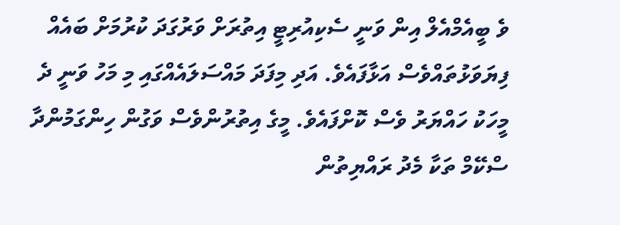ވެ ބީއެމްއެލް އިން ވަނީ ސެކިއުރިޓީ އިތުރަށް ވަރުގަދަ ކުރުމަށް ބައެއް ފިޔަވަޅުތައްވެސް އަޅާފައެވެ. އަދި މިފަދަ މައްސަލައެއްގައި މި މަހު ވަނީ ދެ މީހަކު ހައްޔަރު ވެސް ކޮށްފައެވެ. މީގެ އިތުރުންވެސް ވަގުން ހިންގަމުންދާ ސްކޭމް ތަކާ މެދު ރައްޔިތުން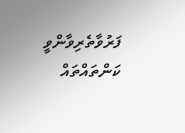ފަރުވާތެރިވާންވީ ކަންތައްތައް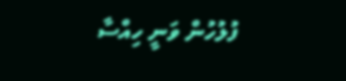ފުލުހުން ވަނީ ހިއްސާ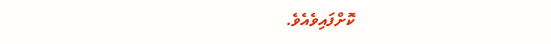ކޮށްފައިވެއެވެ.